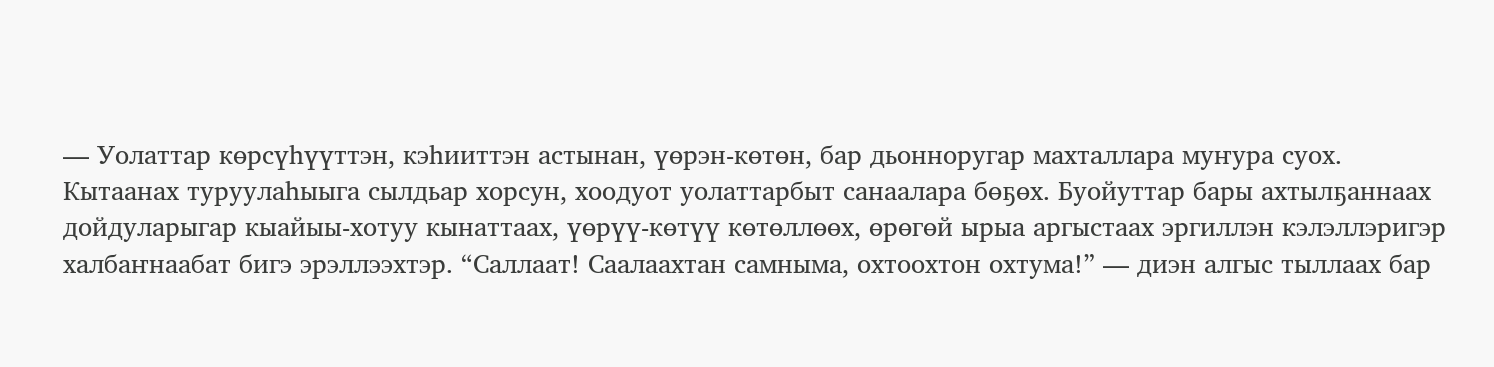— Уолаттар көрсүһүүттэн, кэһииттэн астынан, үөрэн-көтөн, бар дьонноругар махталлара муҥура суох.
Кытаанах туруулаһыыга сылдьар хорсун, хоодуот уолаттарбыт санаалара бөҕөх. Буойуттар бары ахтылҕаннаах дойдуларыгар кыайыы-хотуу кынаттаах, үөрүү-көтүү көтөллөөх, өрөгөй ырыа аргыстаах эргиллэн кэлэллэригэр халбаҥнаабат бигэ эрэллээхтэр. “Саллаат! Саалаахтан самныма, охтоохтон охтума!” — диэн алгыс тыллаах бар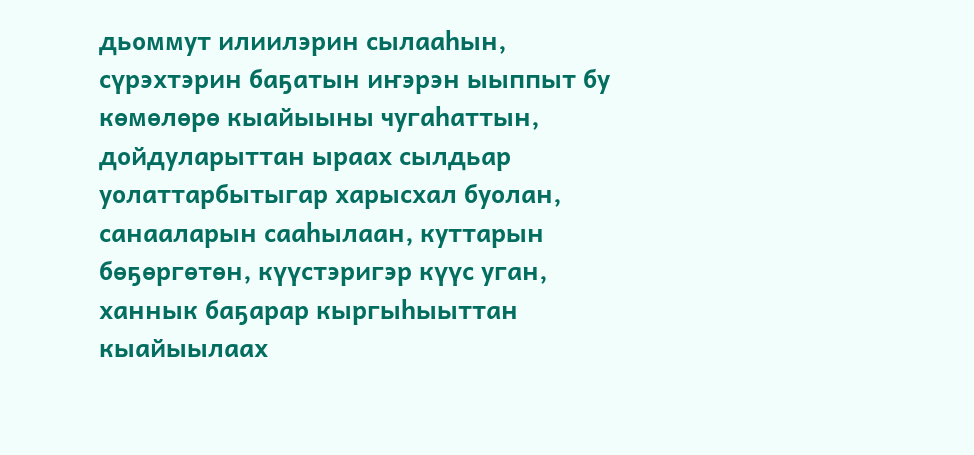дьоммут илиилэрин сылааһын, сүрэхтэрин баҕатын иҥэрэн ыыппыт бу көмөлөрө кыайыыны чугаһаттын, дойдуларыттан ыраах сылдьар уолаттарбытыгар харысхал буолан, санааларын сааһылаан, куттарын бөҕөргөтөн, күүстэригэр күүс уган, ханнык баҕарар кыргыһыыттан кыайыылаах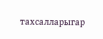тахсалларыгар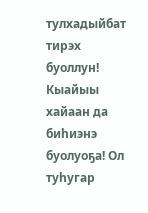тулхадыйбат тирэх буоллун! Кыайыы хайаан да биһиэнэ буолуоҕа! Ол туһугар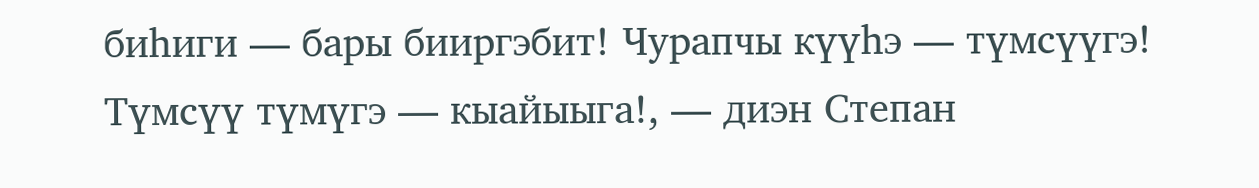биһиги — бары бииргэбит! Чурапчы күүһэ — түмсүүгэ! Түмсүү түмүгэ — кыайыыга!, — диэн Степан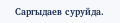Саргыдаев суруйда.